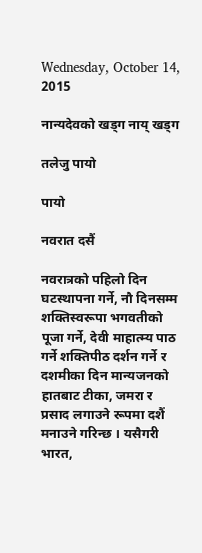Wednesday, October 14, 2015

नान्यदेवको खड्ग नाय् खड्ग

तलेजु पायो

पायो

नवरात दसैं

नवरात्रको पहिलो दिन घटस्थापना गर्ने, नौ दिनसम्म शक्तिस्वरूपा भगवतीको पूजा गर्ने, देवी माहात्म्य पाठ गर्ने शक्तिपीठ दर्शन गर्ने र दशमीका दिन मान्यजनको हातबाट टीका, जमरा र प्रसाद लगाउने रूपमा दशैं मनाउने गरिन्छ । यसैगरी भारत,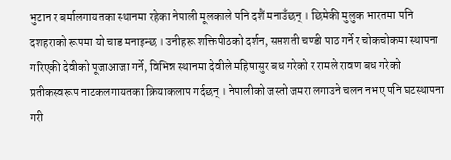भुटान र बर्मालगायतका स्थानमा रहेका नेपाली मूलकाले पनि दशैं मनाउँछन् । छिमेकी मुलुक भारतमा पनि दशहराको रूपमा यो चाड मनाइन्छ । उनीहरू शक्तिपीठको दर्शन, सप्तशती चण्डी पाठ गर्ने र चोकचोकमा स्थापना गरिएकी देवीको पूजाआजा गर्ने, विभिन्न स्थानमा देवीले महिषासुर बध गरेको र रामले रावण बध गरेको प्रतीकस्वरूप नाटकलगायतका क्रियाकलाप गर्दछन् । नेपालीको जस्तो जमरा लगाउने चलन नभए पनि घटस्थापना गरी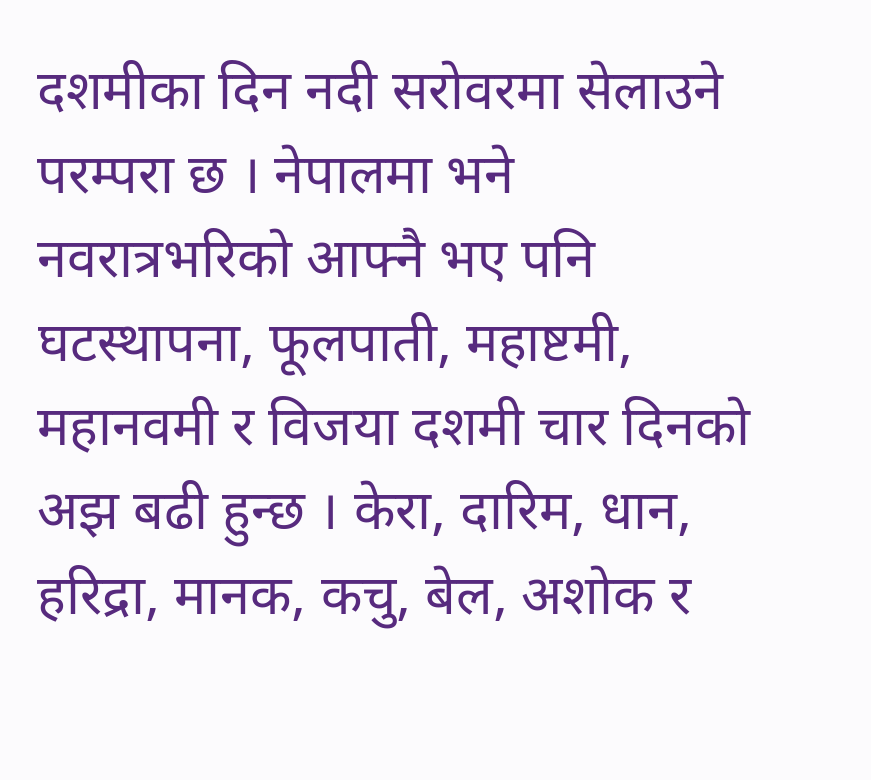दशमीका दिन नदी सरोवरमा सेलाउने परम्परा छ । नेपालमा भने नवरात्रभरिको आफ्नै भए पनि घटस्थापना, फूलपाती, महाष्टमी, महानवमी र विजया दशमी चार दिनको अझ बढी हुन्छ । केरा, दारिम, धान, हरिद्रा, मानक, कचु, बेल, अशोक र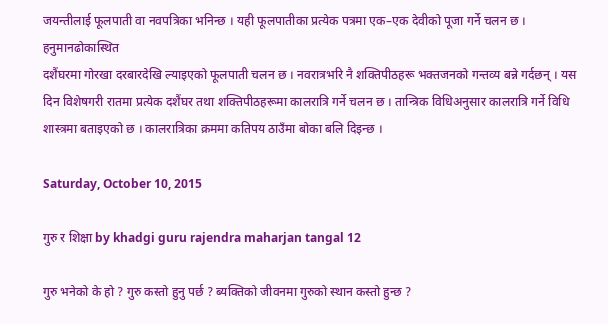जयन्तीलाई फूलपाती वा नवपत्रिका भनिन्छ । यही फूलपातीका प्रत्येक पत्रमा एक–एक देवीको पूजा गर्ने चलन छ । हनुमानढोकास्थित
दशैंघरमा गोरखा दरबारदेखि ल्याइएको फूलपाती चलन छ । नवरात्रभरि नै शक्तिपीठहरू भक्तजनको गन्तव्य बन्ने गर्दछन् । यस दिन विशेषगरी रातमा प्रत्येक दशैंघर तथा शक्तिपीठहरूमा कालरात्रि गर्ने चलन छ । तान्त्रिक विधिअनुसार कालरात्रि गर्ने विधि शास्त्रमा बताइएको छ । कालरात्रिका क्रममा कतिपय ठाउँमा बोका बलि दिइन्छ ।

Saturday, October 10, 2015

गुरु र शिक्षा by khadgi guru rajendra maharjan tangal 12

गुरु भनेको के हो ? गुरु कस्तो हुनु पर्छ ? ब्यक्तिको जीवनमा गुरुको स्थान कस्तो हुन्छ ?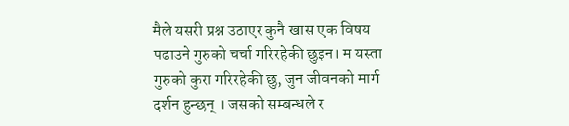मैले यसरी प्रश्न उठाएर कुनै खास एक विषय पढाउने गुरुको चर्चा गरिरहेकी छुइन। म यस्ता गुरुको कुरा गरिरहेकी छु, जुन जीवनको मार्ग दर्शन हुन्छन् । जसको सम्बन्धले र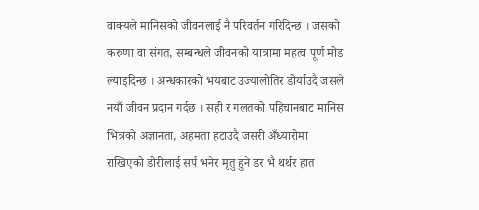वाक्यले मानिसको जीवनलाई नै परिवर्तन गरिदिन्छ । जसको करुणा वा संगत, सम्बन्धले जीवनको यात्रामा महत्व पूर्ण मोड ल्याइदिन्छ । अन्धकारको भयबाट उज्यालोतिर डोर्याउदै जसले नयाँ जीवन प्रदान गर्दछ । सही र गलतको पहिचानबाट मानिस भित्रको अज्ञानता, अहमता हटाउदै जसरी अँध्यारोमा राखिएको डोरीलाई सर्प भनेर मृतु हुने डर भै थर्थर हात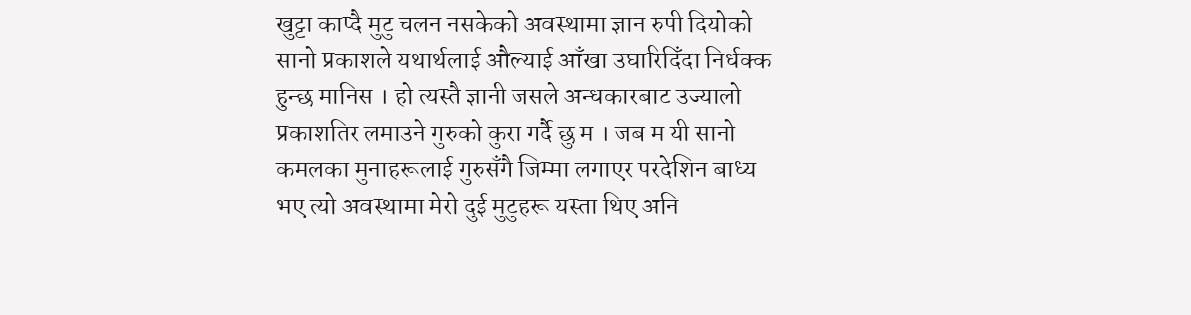खुट्टा काप्दै मुटु चलन नसकेको अवस्थामा ज्ञान रुपी दियोको सानो प्रकाशले यथार्थलाई औल्याई आँखा उघारिदिँदा निर्धक्क हुन्छ मानिस । हो त्यस्तै ज्ञानी जसले अन्धकारबाट उज्यालो प्रकाशतिर लमाउने गुरुको कुरा गर्दै छु म । जब म यी सानो कमलका मुनाहरूलाई गुरुसँगै जिम्मा लगाएर परदेशिन बाध्य भए त्यो अवस्थामा मेरो दुई मुटुहरू यस्ता थिए अनि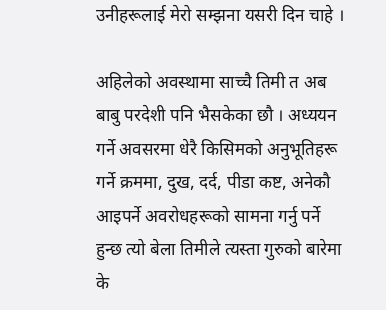उनीहरूलाई मेरो सम्झना यसरी दिन चाहे ।

अहिलेको अवस्थामा साच्चै तिमी त अब बाबु परदेशी पनि भैसकेका छौ । अध्ययन गर्ने अवसरमा धेरै किसिमको अनुभूतिहरू गर्ने क्रममा, दुख, दर्द, पीडा कष्ट, अनेकौ आइपर्ने अवरोधहरूको सामना गर्नु पर्ने हुन्छ त्यो बेला तिमीले त्यस्ता गुरुको बारेमा के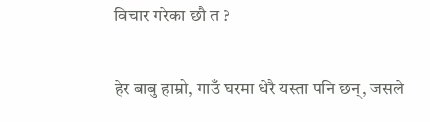विचार गरेका छौ त ?

हेर बाबु हाम्रो, गाउँ घरमा धेरै यस्ता पनि छन्, जसले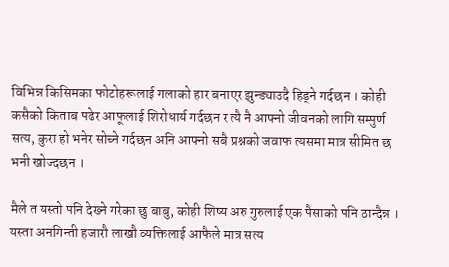विभिन्न किसिमका फोटोहरूलाई गलाको हार बनाएर झुन्ड्याउदै हिड्ने गर्दछन । कोही कसैको किताब पढेर आफूलाई शिरोधार्य गर्दछन र त्यै नै आफ्नो जीवनको लागि सम्पुर्ण सत्य, कुरा हो भनेर सोच्ने गर्दछन अनि आफ्नो सबै प्रश्नको जवाफ त्यसमा मात्र सीमित छ भनी खोज्दछन ।

मैले त यस्तो पनि देख्ने गरेका छु बाबु, कोही शिष्य अरु गुरुलाई एक पैसाको पनि ठान्दैन्न । यस्ता अनगिन्ती हजारौ लाखौ व्यक्तिलाई आफैले मात्र सत्य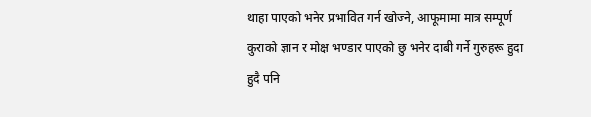थाहा पाएको भनेर प्रभावित गर्न खोज्ने, आफूमामा मात्र सम्पूर्ण कुराको ज्ञान र मोक्ष भण्डार पाएको छु भनेर दाबी गर्ने गुरुहरू हुदा हुदै पनि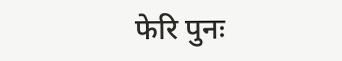फेरि पुनः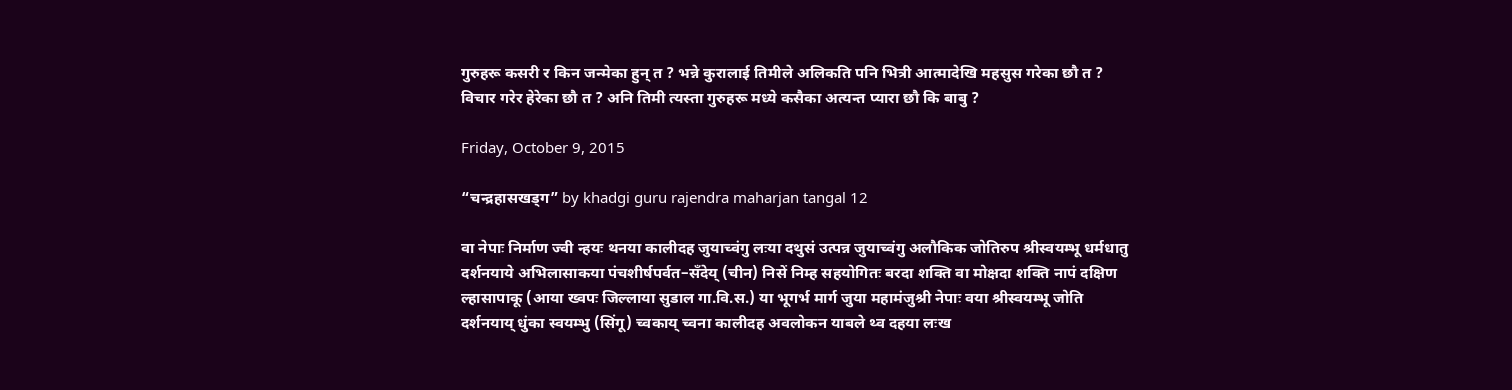गुरुहरू कसरी र किन जन्मेका हुन् त ? भन्ने कुरालाई तिमीले अलिकति पनि भित्री आत्मादेखि महसुस गरेका छौ त ? विचार गरेर हेरेका छौ त ? अनि तिमी त्यस्ता गुरुहरू मध्ये कसैका अत्यन्त प्यारा छौ कि बाबु ?

Friday, October 9, 2015

“चन्द्रहासखड्ग” by khadgi guru rajendra maharjan tangal 12

वा नेपाः निर्माण ज्वी न्हयः थनया कालीदह जुयाच्वंगु लःया दथुसं उत्पन्न जुयाच्वंगु अलौकिक जोतिरुप श्रीस्वयम्भू धर्मधातु दर्शनयाये अभिलासाकया पंचशीर्षपर्वत–सँदेय् (चीन) निसें निम्ह सहयोगितः बरदा शक्ति वा मोक्षदा शक्ति नापं दक्षिण ल्हासापाकू (आया ख्वपः जिल्लाया सुडाल गा.वि.स.) या भूगर्भ मार्ग जुया महामंजुश्री नेपाः वया श्रीस्वयम्भू जोति दर्शनयाय् धुंका स्वयम्भु (सिंगू) च्वकाय् च्वना कालीदह अवलोकन याबले थ्व दहया लःख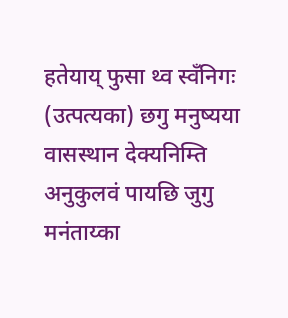हतेयाय् फुसा थ्व स्वँनिगः (उत्पत्यका) छगु मनुष्यया वासस्थान देक्यनिम्ति अनुकुलवं पायछि जुगु मनंताय्का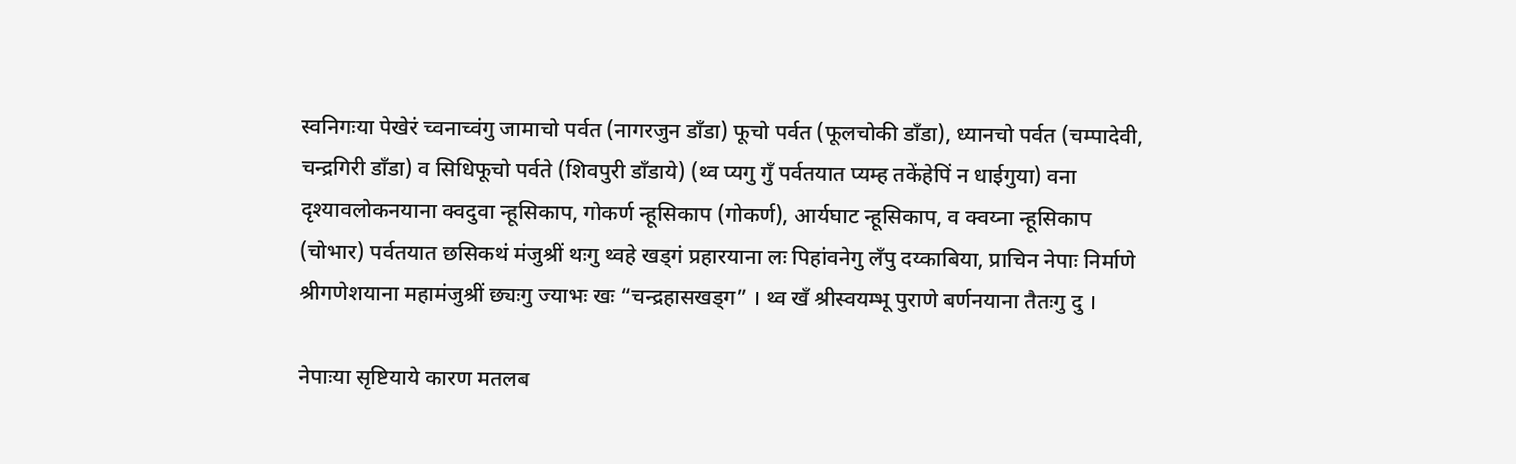स्वनिगःया पेखेरं च्वनाच्वंगु जामाचो पर्वत (नागरजुन डाँडा) फूचो पर्वत (फूलचोकी डाँडा), ध्यानचो पर्वत (चम्पादेवी, चन्द्रगिरी डाँडा) व सिधिफूचो पर्वते (शिवपुरी डाँडाये) (थ्व प्यगु गुँ पर्वतयात प्यम्ह तकेंहेपिं न धाईगुया) वना दृश्यावलोकनयाना क्वदुवा न्हूसिकाप, गोकर्ण न्हूसिकाप (गोकर्ण), आर्यघाट न्हूसिकाप, व क्वय्ना न्हूसिकाप (चोभार) पर्वतयात छसिकथं मंजुश्रीं थःगु थ्वहे खड्गं प्रहारयाना लः पिहांवनेगु लँपु दय्काबिया, प्राचिन नेपाः निर्माणे श्रीगणेशयाना महामंजुश्रीं छ्यःगु ज्याभः खः “चन्द्रहासखड्ग” । थ्व खँ श्रीस्वयम्भू पुराणे बर्णनयाना तैतःगु दु ।

नेपाःया सृष्टियाये कारण मतलब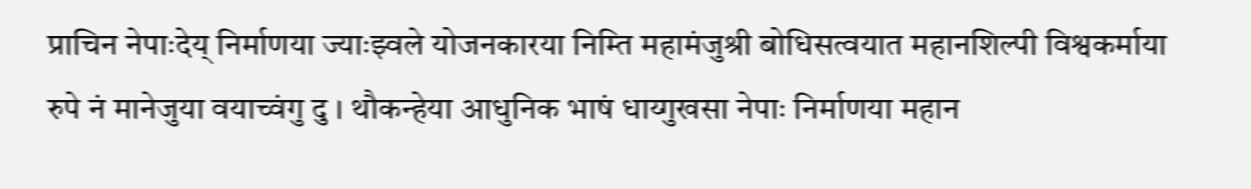प्राचिन नेपाःदेय् निर्माणया ज्याःझ्वले योजनकारया निम्ति महामंजुश्री बोधिसत्वयात महानशिल्पी विश्वकर्माया रुपे नं मानेजुया वयाच्वंगु दु । थौकन्हेया आधुनिक भाषं धाय्गुखसा नेपाः निर्माणया महान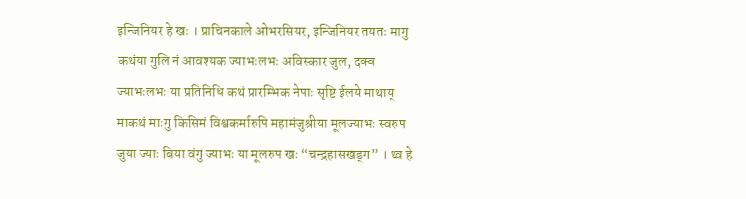इन्जिनियर हे खः । प्राचिनकाले ओभरसियर, इन्जिनियर तयतः मागु कथंया गुलि नं आवश्यक ज्याभःलभः अविस्कार जुल, दक्व ज्याभःलभः या प्रतिनिधि कथं प्रारम्भिक नेपाः सृष्टि ईलये माथाय् माकथं माःगु किसिमं विश्वकर्मारुपि महामंजुश्रीया मूलज्याभः स्वरुप जुया ज्याः बिया वंगु ज्याभः या मूलरुप खः “चन्द्रहासखड्ग” । थ्व हे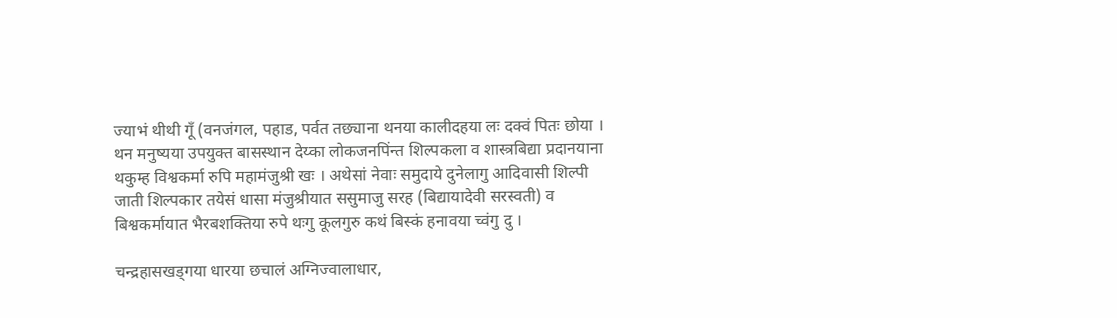ज्याभं थीथी गूँ (वनजंगल, पहाड, पर्वत तछ्याना थनया कालीदहया लः दक्वं पितः छोया । थन मनुष्यया उपयुक्त बासस्थान देय्का लोकजनपिंन्त शिल्पकला व शास्त्रबिद्या प्रदानयाना थकुम्ह विश्वकर्मा रुपि महामंजुश्री खः । अथेसां नेवाः समुदाये दुनेलागु आदिवासी शिल्पी जाती शिल्पकार तयेसं धासा मंजुश्रीयात ससुमाजु सरह (बिद्यायादेवी सरस्वती) व बिश्वकर्मायात भैरबशक्तिया रुपे थःगु कूलगुरु कथं बिस्कं हनावया च्वंगु दु ।

चन्द्रहासखड्गया धारया छचालं अग्निज्वालाधार,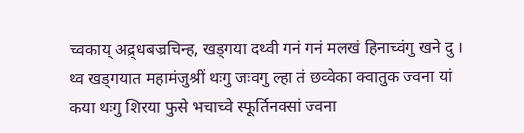च्वकाय् अद्र्धबज्रचिन्ह, खड्गया दथ्वी गनं गनं मलखं हिनाच्वंगु खने दु । थ्व खड्गयात महामंजुश्रीं थःगु जःवगु ल्हा तं छव्वेका क्वातुक ज्वना यां कया थःगु शिरया फुसे भचाच्वे स्फूर्तिनक्सां ज्वना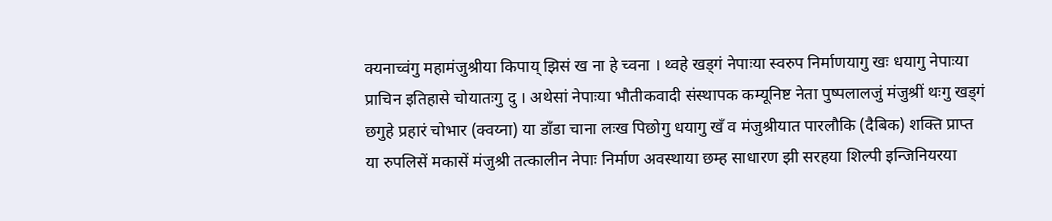क्यनाच्वंगु महामंजुश्रीया किपाय् झिसं ख ना हे च्वना । थ्वहे खड्गं नेपाःया स्वरुप निर्माणयागु खः धयागु नेपाःया प्राचिन इतिहासे चोयातःगु दु । अथेसां नेपाःया भौतीकवादी संस्थापक कम्यूनिष्ट नेता पुष्पलालजुं मंजुश्रीं थःगु खड्गं छगुहे प्रहारं चोभार (क्वय्ना) या डाँडा चाना लःख पिछोगु धयागु खँ व मंजुश्रीयात पारलौकि (दैबिक) शक्ति प्राप्त या रुपलिसें मकासें मंजुश्री तत्कालीन नेपाः निर्माण अवस्थाया छम्ह साधारण झी सरहया शिल्पी इन्जिनियरया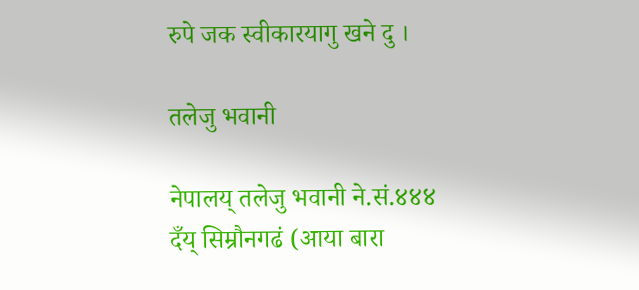रुपे जक स्वीकारयागु खने दु ।

तलेजु भवानी

नेपालय् तलेजु भवानी ने.सं.४४४ दँय् सिम्रौनगढं (आया बारा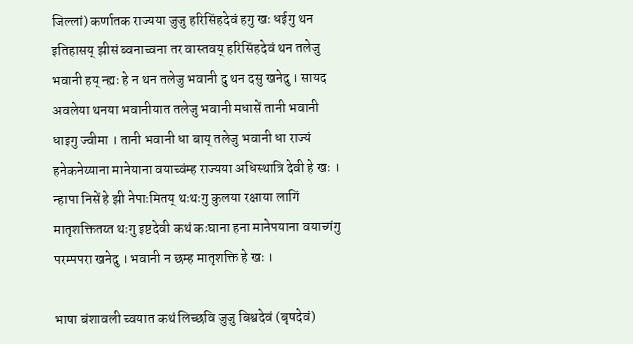जिल्लां) कर्णातक राज्यया जुजु हरिसिंहदेवं हगु खः धईगु थन इतिहासय् झीसं ब्वनाच्वना तर वास्तवय् हरिसिंहदेवं थन तलेजु भवानी हय् न्ह्यः हे न थन तलेजु भवानी दु थन दसु खनेदु । सायद अवलेया थनया भवानीयात तलेजु भवानी मधासें तानी भवानी धाइगु ज्वीमा । तानी भवानी धा बाय् तलेजु भवानी धा राज्यं हनेकनेय्याना मानेयाना वयाच्वंम्ह राज्यया अधिस्थात्रि देवी हे खः । न्हापा निसें हे झी नेपाःमितय् थःथःगु कुलया रक्षाया लागिं मातृशक्तितय्त थःगु इष्टदेवी कथं कःघाना हना मानेपयाना वयाच्गंगु परम्पपरा खनेदु । भवानी न छम्ह मातृशक्ति हे खः ।

भाषा बंशावली च्वयात कथं लिच्छवि जुजु बिश्वदेवं (बृषदेवं)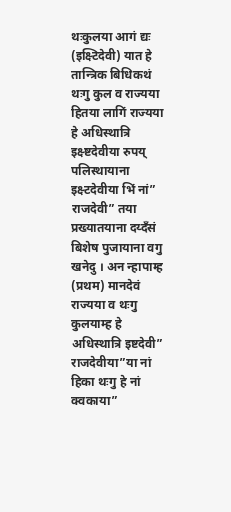थःकुलया आगं द्यः (इक्ष्टिदेवी) यात हे तान्त्रिक बिधिकथं थःगु कुल व राज्यया हितया लागिं राज्यया हे अधिस्थात्रि इक्ष्ष्टदेवीया रुपय् पलिस्थायाना इक्ष्टदेवीया भिं नां” राजदेवी” तया प्रख्यातयाना दय्दँसं बिशेष पुजायाना वगु खनेदु । अन न्हापाम्ह (प्रथम) मानदेवं राज्यया व थःगु कुलयाम्ह हे अधिस्थात्रि इष्टदेवी” राजदेवीया”या नां हिका थःगु हे नां क्वकाया”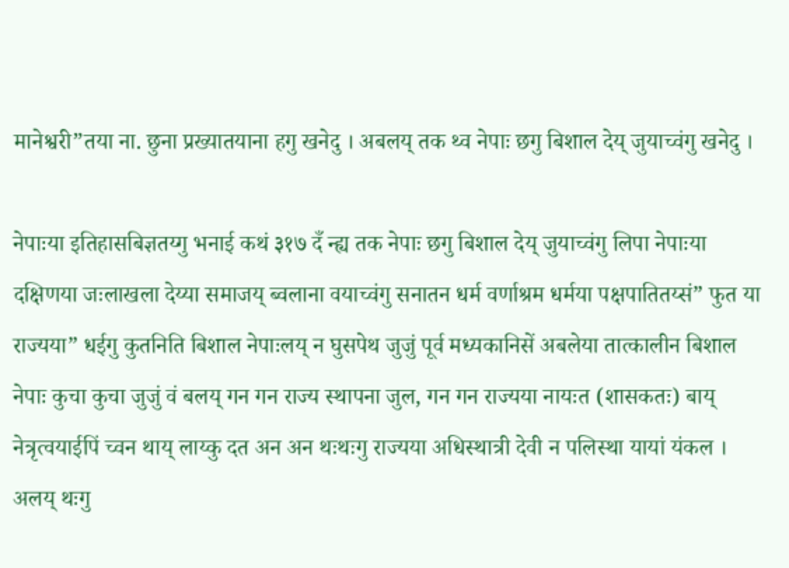मानेश्वरी”तया ना. छुना प्रख्यातयाना हगु खनेदु । अबलय् तक थ्व नेपाः छगु बिशाल देय् जुयाच्वंगु खनेदु ।

नेपाःया इतिहासबिज्ञतय्गु भनाई कथं ३१७ दँ न्ह्य तक नेपाः छगु बिशाल देय् जुयाच्वंगु लिपा नेपाःया दक्षिणया जःलाखला देय्या समाजय् ब्वलाना वयाच्वंगु सनातन धर्म वर्णाश्रम धर्मया पक्षपातितय्सं” फुत या राज्यया” धईगु कुतनिति बिशाल नेपाःलय् न घुसपेथ जुजुं पूर्व मध्यकानिसें अबलेया तात्कालीन बिशाल नेपाः कुचा कुचा जुजुं वं बलय् गन गन राज्य स्थापना जुल, गन गन राज्यया नायःत (शासकतः) बाय् नेत्रृत्वयाईपिं च्वन थाय् लाय्कु दत अन अन थःथःगु राज्यया अधिस्थात्री देवी न पलिस्था यायां यंकल । अलय् थःगु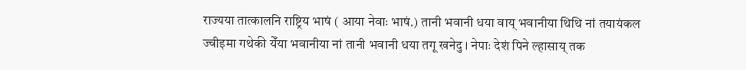राज्यया तात्कालनि राष्ट्रिय भाषं ( आया नेवाः भाषं.) तानी भवानी धया वाय् भवानीया थिथि नां तयायंकल ज्वीइमा गथेकी येँया भवानीया नां तानी भवानी धया तगू खनेदु । नेपाः देशं पिने ल्हासाय् तक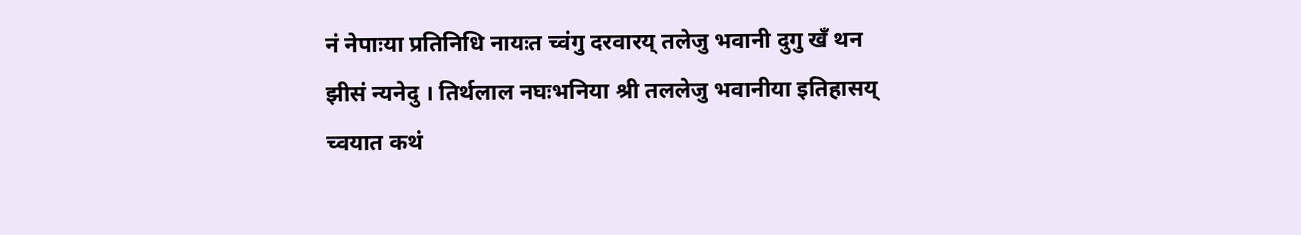नं नेपाःया प्रतिनिधि नायःत च्वंगु दरवारय् तलेजु भवानी दुगु खँ थन झीसं न्यनेदु । तिर्थलाल नघःभनिया श्री तललेजु भवानीया इतिहासय् च्वयात कथं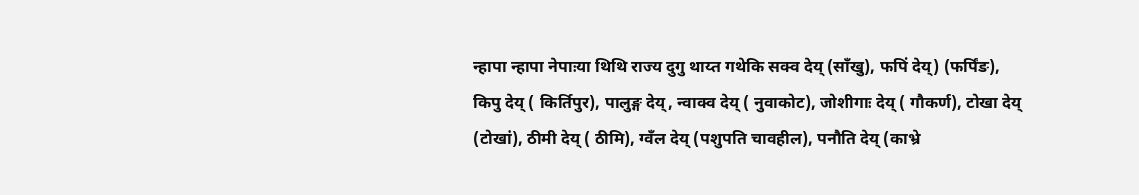न्हापा न्हापा नेपाःया थिथि राज्य दुगु थाय्त गथेकि सक्व देय् (साँखु), फपिं देय्) (फर्पिंङ), किपु देय् ( किर्तिपुर), पालुङ्ग देय्, न्वाक्व देय् ( नुवाकोट), जोशीगाः देय् ( गौकर्ण), टोखा देय् (टोखां), ठीमी देय् ( ठीमि), ग्वँल देय् (पशुपति चावहील), पनौति देय् (काभ्रे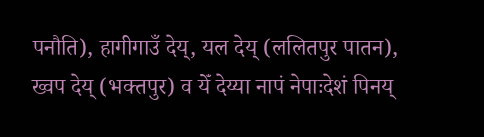पनौति), हागीगाउँ देय्, यल देय् (ललितपुर पातन), ख्वप देय् (भक्तपुर) व येँ देय्या नापं नेपाःदेशं पिनय्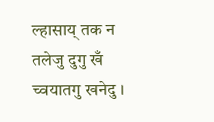ल्हासाय् तक न तलेजु दुगु खँ च्वयातगु खनेदु ।